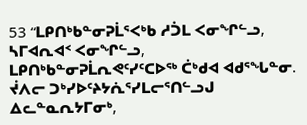53 “ᒪᑭᑎᒃᑲᓐᓂᕈᒫᕐᐸᒃᑲ ᓱᑑᒪ ᐸᓂᖏᓪᓗ, ᓴᒥᐊᕆᐊᑉ ᐸᓂᖏᓪᓗ, ᒪᑭᑎᒃᑲᓐᓂᕈᒫᕆᕙᑦᓯᑦᑕᐅᖅ ᑖᒃᑯᐊ ᐊᑯᕐᖓᓐᓂ.
ᔫᐱᓕ ᑐᒃᓯᐅᑦᔨᔭᕇᕐᓯᒪᓕᕐᑎᓪᓗᒍ ᐃᓚᓐᓇᕆᔭᒥᓂᒃ,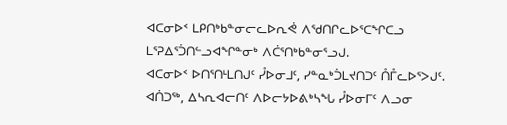ᐊᑕᓂᐅᑉ ᒪᑭᑎᒃᑲᓐᓂᓕᓚᐅᕆᕚ ᐱᖁᑎᒋᓚᐅᕐᑕᖏᑕᓗ ᒪᕐᕈᐃᕐᑑᑎᓪᓗᐊᖏᓐᓂᒃ ᐱᑖᕐᑎᒃᑲᓐᓂᕐᓗᒍ.
ᐊᑕᓂᐅᑉ ᐅᑎᕐᑎᒻᒪᑎᒍᑦ ᓮᐅᓂᒧᑦ, ᓯᓐᓇᒃᑑᒪᔪᑎᑐᑦ ᑍᒤᓚᐅᕐᐳᒍᑦ.
ᐊᑏᑐᖅ, ᐃᓴᕆᐊᓕᑎᑦ ᐱᐅᓕᔭᐅᕕᒃᓴᖓ ᓮᐅᓂᒥᑦ ᐱᓗᓂ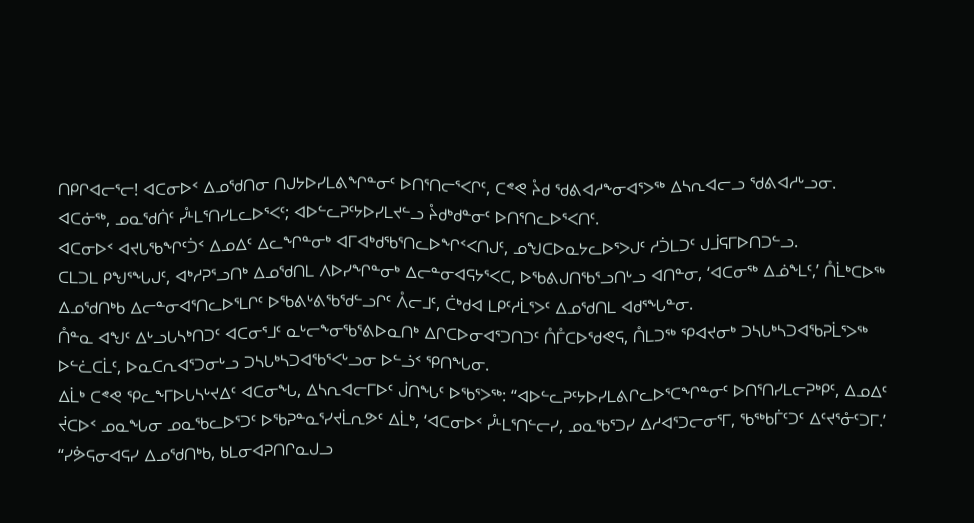ᑎᑭᒋᐊᓕᕐᓕ! ᐊᑕᓂᐅᑉ ᐃᓄᖁᑎᓂ ᑎᒍᔭᐅᓯᒪᕕᖏᓐᓂᑦ ᐅᑎᕐᑎᓕᕐᐸᒋᑦ, ᑕᕝᕙ ᔧᑯ ᖁᕕᐊᓱᖕᓂᐊᕐᐳᖅ ᐃᓴᕆᐊᓕᓗ ᖁᕕᐊᓱᒡᓗᓂ.
ᐊᑕᓃᖅ, ᓄᓇᖁᑏᑦ ᓮᒻᒪᕐᑎᓯᒪᓚᐅᕐᐸᑦ; ᐊᐅᓪᓚᕈᑦᔭᐅᓯᒪᔪᓪᓗ ᔧᑯᒃᑯᓐᓂᑦ ᐅᑎᕐᑎᓚᐅᕐᐸᑎᑦ.
ᐊᑕᓂᐅᑉ ᐊᔪᒐᖃᖏᑦᑑᑉ ᐃᓄᐃᑦ ᐃᓚᖏᓐᓂᒃ ᐊᒥᐊᒃᑯᖃᕐᑎᓚᐅᖏᑉᐸᑎᒍᑦ, ᓄᖑᑕᐅᓇᔭᓚᐅᕐᐳᒍᑦ ᓱᑑᒪᑐᑦ ᒍᒨᕋᒥᐅᑎᑐᓪᓗ.
ᑕᒪᑐᒪ ᑭᖑᕐᖓᒍᑦ, ᐊᒃᓱᕈᕐᓗᑎᒃ ᐃᓄᖁᑎᒪ ᐱᐅᓯᖏᓐᓂᒃ ᐃᓕᓐᓂᐊᕋᔭᕐᐸᑕ, ᐅᖃᕕᒍᑎᖃᕐᓗᑎᒡᓗ ᐊᑎᓐᓂ, ‘ᐊᑕᓂᖅ ᐃᓅᖕᒪᑦ,’ ᑍᒫᒃᑕᐅᖅ ᐃᓄᖁᑎᒃᑲ ᐃᓕᓐᓂᐊᕐᑎᓚᐅᕐᒪᒋᑦ ᐅᖃᕕᒡᕕᖃᖁᓪᓗᒋᑦ ᐰᓕᒧᑦ, ᑖᒃᑯᐊ ᒪᑭᑦᓱᒫᕐᐳᑦ ᐃᓄᖁᑎᒪ ᐊᑯᕐᖓᓐᓂ.
ᑍᓐᓇ ᐊᖑᑦ ᐃᒡᓗᒐᓴᒃᑎᑐᑦ ᐊᑕᓂᕐᒧᑦ ᓇᒡᓕᖕᓂᖃᕐᕕᐅᓇᑎᒃ ᐃᒋᑕᐅᓂᐊᕐᑐᑎᑐᑦ ᑍᒤᑕᐅᖁᕙᕋ, ᑍᒪᑐᖅ ᕿᐊᔪᓂᒃ ᑐᓴᒐᒃᓴᑐᐊᖃᕈᒫᕐᐳᖅ ᐅᓪᓛᑕᒫᑦ, ᐅᓇᑕᕆᐊᕐᑐᓂᒡᓗ ᑐᓴᒐᒃᓴᑐᐊᖃᕐᐸᒡᓗᓂ ᐅᓪᓘᑉ ᕿᑎᖓᓂ.
ᐃᒫᒃ ᑕᕝᕙ ᕿᓚᖕᒥᐅᒐᓴᒡᔪᐃᑦ ᐊᑕᓂᖓ, ᐃᓴᕆᐊᓕᒥᐅᑦ ᒎᑎᖓᑦ ᐅᖃᕐᐳᖅ: “ᐊᐅᓪᓚᕈᑦᔭᐅᓯᒪᕕᒋᓚᐅᕐᑕᖏᓐᓂᑦ ᐅᑎᕐᑎᓯᒪᓕᕈᒃᑭᑦ, ᐃᓄᐃᑦ ᔫᑕᐅᑉ ᓄᓇᖓᓂ ᓄᓇᖃᓚᐅᕐᑐᑦ ᐅᖃᕈᓐᓇᕐᓯᔪᒫᕆᕗᑦ ᐃᒫᒃ, ‘ᐊᑕᓂᐅᑉ ᓮᒻᒪᕐᑎᓪᓕᓯ, ᓄᓇᖃᕐᑐᓯ ᐃᓱᐊᕐᑐᓕᓂᕐᒥ, ᖃᖅᑲᒦᑦᑐᑦ ᐃᑦᔪᕐᓁᑦᑐᒥ.’
“ᓯᕘᕋᓂᐊᕋᓯ ᐃᓄᖁᑎᒃᑲ, ᑲᒪᓂᐊᕈᑎᒋᓇᒍᓗ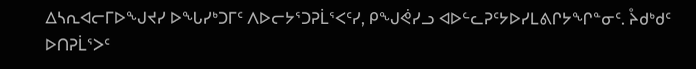ᐃᓴᕆᐊᓕᒥᐅᖑᔪᓯ ᐅᖓᓯᒃᑐᒥᑦ ᐱᐅᓕᔭᕐᑐᕈᒫᕐᐸᑦᓯ, ᑭᖑᕚᓯᓗ ᐊᐅᓪᓚᕈᑦᔭᐅᓯᒪᕕᒋᔭᖏᓐᓂᑦ. ᔧᑯᒃᑯᑦ ᐅᑎᕈᒫᕐᐳᑦ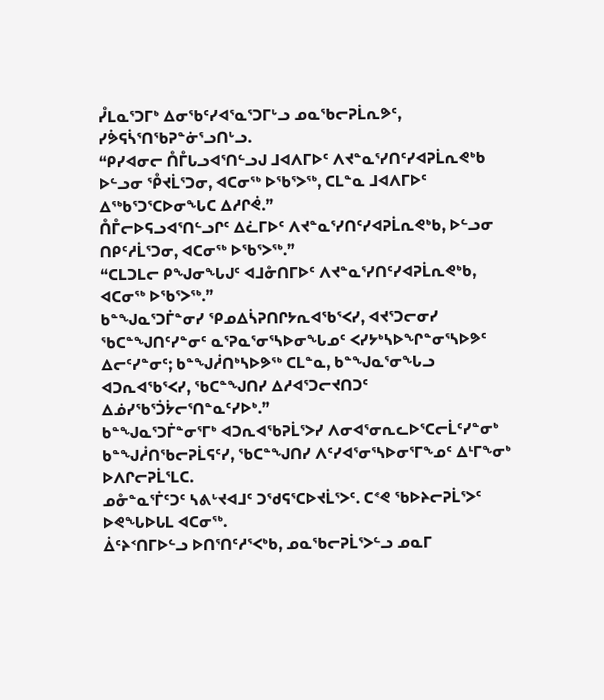ᓮᒪᓇᕐᑐᒥᒃ ᐃᓂᖃᑦᓯᐊᕐᓇᕐᑐᒥᒡᓗ ᓄᓇᖃᓕᕈᒫᕆᕗᑦ, ᓯᕘᕋᓵᕐᑎᖃᕈᓐᓃᕐᓗᑎᒡᓗ.
“ᑭᓯᐊᓂᓕ ᑍᒤᒐᓗᐊᕐᑎᓪᓗᒍ ᒧᐊᐱᒥᐅᑦ ᐱᔪᓐᓇᕐᓯᑎᑦᓯᐊᕈᒫᕆᕙᒃᑲ ᐅᓪᓗᓂ ᕾᔪᒫᕐᑐᓂ, ᐊᑕᓂᖅ ᐅᖃᕐᐳᖅ, ᑕᒪᓐᓇ ᒧᐊᐱᒥᐅᑦ ᐃᖅᑲᕐᑐᕐᑕᐅᓂᖓᑕ ᐃᓱᒋᕚ.”
ᑍᒤᓕᐅᕋᓗᐊᕐᑎᓪᓗᒋᑦ ᐃᓛᒥᐅᑦ ᐱᔪᓐᓇᕐᓯᑎᑦᓯᐊᕈᒫᕆᕙᒃᑲ, ᐅᓪᓗᓂ ᑎᑭᑦᓱᒫᕐᑐᓂ, ᐊᑕᓂᖅ ᐅᖃᕐᐳᖅ.”
“ᑕᒪᑐᒪᓕ ᑭᖑᓂᖓᒍᑦ ᐊᒧᓁᑎᒥᐅᑦ ᐱᔪᓐᓇᕐᓯᑎᑦᓯᐊᕈᒫᕆᕙᒃᑲ, ᐊᑕᓂᖅ ᐅᖃᕐᐳᖅ.”
ᑲᓐᖑᓇᕐᑐᒦᓐᓂᓯ ᕿᓄᐃᓵᕈᑎᒋᔭᕆᐊᖃᕐᐸᓯ, ᐊᔪᕐᑐᓕᓂᓯ ᖃᑕᓐᖑᑎᑦᓯᓐᓂᑦ ᓇᕐᕈᓇᕐᓂᕐᓴᐅᓂᖓᓄᑦ ᐸᓯᔭᒃᓴᐅᖏᓐᓂᕐᓴᐅᕗᑦ ᐃᓕᑦᓯᓐᓂᑦ; ᑲᓐᖑᓲᑎᒃᓴᐅᕗᖅ ᑕᒪᓐᓇ, ᑲᓐᖑᓇᕐᓂᖓᓗ ᐊᑐᕆᐊᖃᕐᐸᓯ, ᖃᑕᓐᖑᑎᓯ ᐃᓱᐊᕐᑐᓕᔪᑎᑐᑦ ᐃᓅᓯᖃᕐᑑᔮᓕᕐᑎᓐᓇᑦᓯᐅᒃ.”
ᑲᓐᖑᓇᕐᑐᒦᓐᓂᕐᒥᒃ ᐊᑐᕆᐊᖃᕈᒫᕐᐳᓯ ᐱᓂᐊᕐᓂᕆᓚᐅᕐᑕᓕᒫᑦᓯᓐᓂᒃ ᑲᓐᖑᓲᑎᖃᓕᕈᒫᕋᑦᓯ, ᖃᑕᓐᖑᑎᓯ ᐱᑦᓯᐊᕐᓂᕐᓴᐅᓂᕐᒥᖕᓄᑦ ᐃᒻᒥᖕᓂᒃ ᐅᐱᒋᓕᕈᒫᕐᒪᑕ.
ᓄᓁᓐᓇᕐᒦᑦᑐᑦ ᓴᕕᒡᔪᐊᒧᑦ ᑐᖁᕋᕐᑕᐅᔪᒫᕐᐳᑦ. ᑕᕝᕙ ᖃᐅᔨᓕᕈᒫᕐᐳᑦ ᐅᕙᖓᐅᒐᒪ ᐊᑕᓂᖅ.
ᐄᑦᔨᑉᑎᒥᐅᓪᓗ ᐅᑎᕐᑎᑦᓱᕐᐸᒃᑲ, ᓄᓇᖃᓕᕈᒫᕐᐳᓪᓗ ᓄᓇᒥ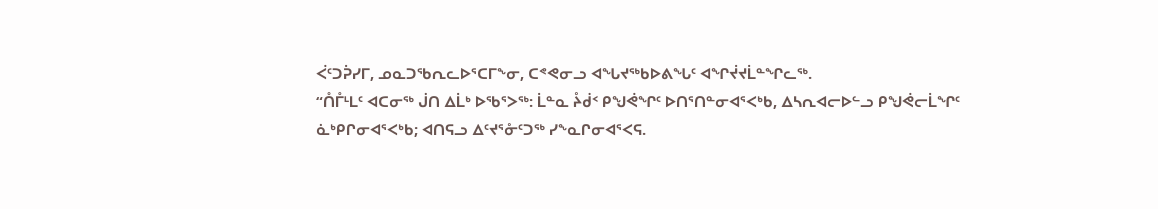ᐹᑦᑐᕉᓯᒥ, ᓄᓇᑐᖃᕆᓚᐅᕐᑕᒥᖕᓂ, ᑕᕝᕙᓂᓗ ᐊᖓᔪᖅᑲᐅᕕᖓᑦ ᐊᖏᔫᔪᒫᓐᖏᓚᖅ.
“ᑍᒤᒻᒪᑦ ᐊᑕᓂᖅ ᒎᑎ ᐃᒫᒃ ᐅᖃᕐᐳᖅ: ᒫᓐᓇ ᔧᑰᑉ ᑭᖑᕚᖏᑦ ᐅᑎᕐᑎᓐᓂᐊᕐᐸᒃᑲ, ᐃᓴᕆᐊᓕᐅᓪᓗ ᑭᖑᕚᓕᒫᖏᑦ ᓈᒃᑭᒋᓂᐊᕐᐸᒃᑲ; ᐊᑎᕋᓗ ᐃᑦᔪᕐᓁᑦᑐᖅ ᓯᖕᓇᒋᓂᐊᕐᐸᕋ.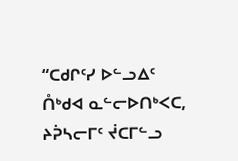“ᑕᑯᒋᑦᓯ ᐅᓪᓗᐃᑦ ᑍᒃᑯᐊ ᓇᓪᓕᐅᑎᒃᐸᑕ, ᔨᕉᓴᓕᒥᑦ ᔫᑕᒥᓪᓗ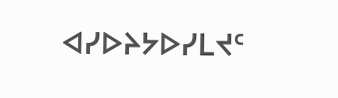ᐊᓯᐅᔨᔭᐅᓯᒪᔪᑦ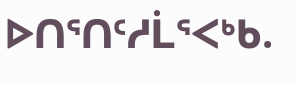ᐅᑎᕐᑎᑦᓱᒫᕐᐸᒃᑲ.